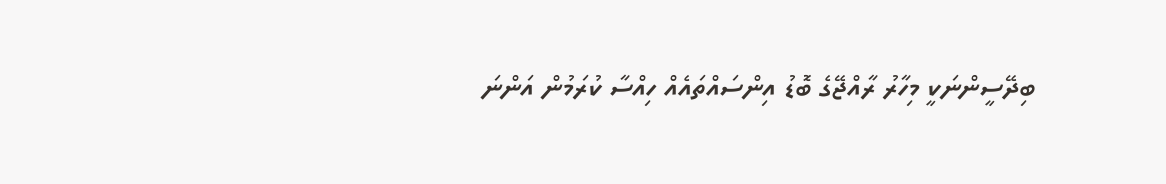ބިދޭސީންނަކީ މިހާރު ރާއްޖޭގެ ބޮޑު އިންސައްތައެއް ހިއްސާ ކުރަމުން އަންނަ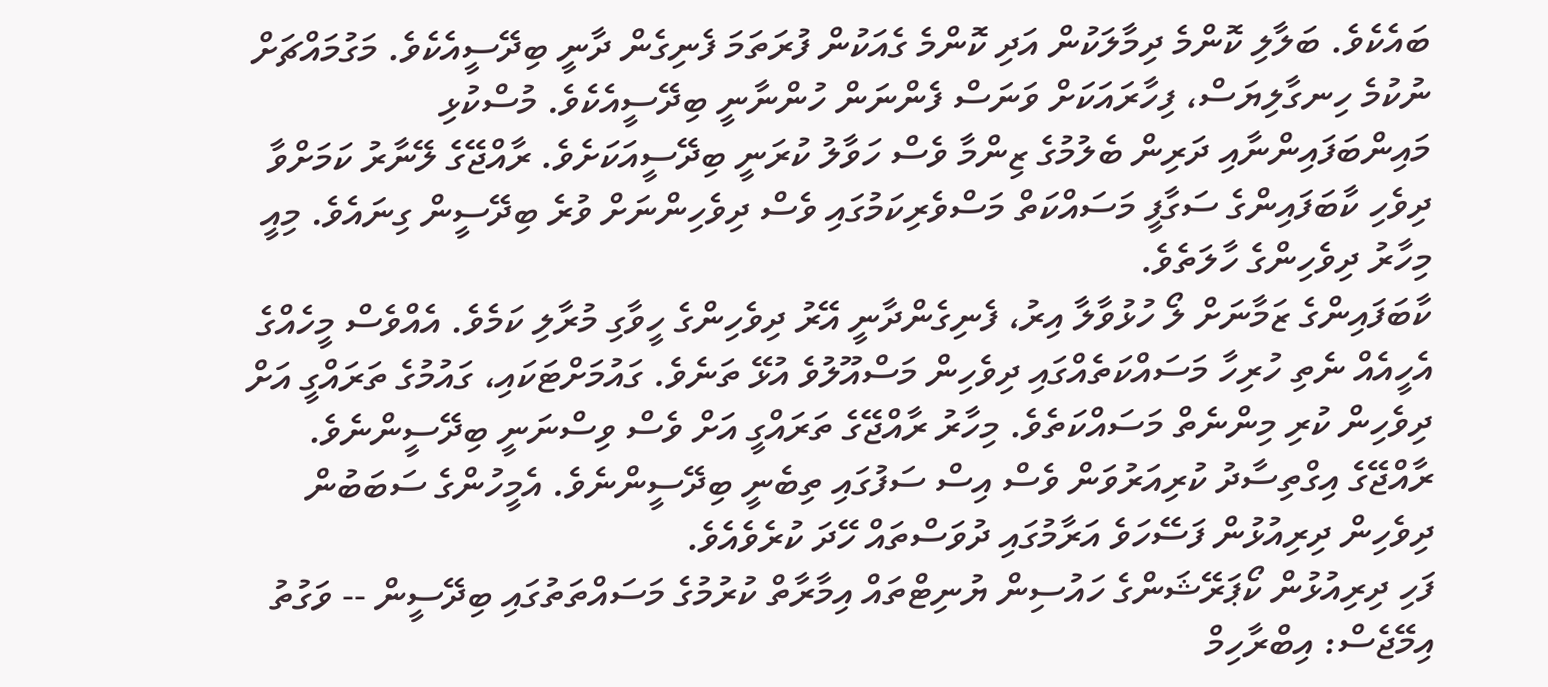ބައެކެވެ. ބަލާލި ކޮންމެ ދިމާލަކުން އަދި ކޮންމެ ގެއަކުން ފުރަތަމަ ފެނިގެން ދާނީ ބިދޭސީއެކެވެ. މަގުމައްޗަށް ނުކުމެ ހިނގާލިޔަސް، ފިހާރައަކަށް ވަނަސް ފެންނަން ހުންނާނީ ބިދޭސީއެކެވެ. މުސްކުޅި މައިންބަފައިންނާއި ދަރިން ބެލުމުގެ ޒިންމާ ވެސް ހަވާލު ކުރަނީ ބިދޭސީއަކަށެވެ. ރާއްޖޭގެ ލޭނާރު ކަމަށްވާ ދިވެހި ކާބަފައިންގެ ސަގާފީ މަސައްކަތް މަސްވެރިކަމުގައި ވެސް ދިވެހިންނަށް ވުރެ ބިދޭސީން ގިނައެވެ. މިއީ މިހާރު ދިވެހިންގެ ހާލަތެވެ.
ކާބަފައިންގެ ޒަމާނަށް ލޯ ހުޅުވާލާ އިރު، ފެނިގެންދާނީ އޭރު ދިވެހިންގެ ހީވާގި މުރާލި ކަމެވެ. އެއްވެސް މީހެއްގެ އެހީއެއް ނެތި ހުރިހާ މަސައްކަތެއްގައި ދިވެހިން މަސްއޫލުވެ އުޅޭ ތަނެވެ. ގައުމަށްޓަކައި، ގައުމުގެ ތަރައްގީ އަށް ދިވެހިން ކުރި މިންނެތް މަސައްކަތެވެ. މިހާރު ރާއްޖޭގެ ތަރައްގީ އަށް ވެސް ވިސްނަނީ ބިދޭސީންނެވެ. ރާއްޖޭގެ އިގްތިސާދު ކުރިއަރުވަން ވެސް އިސް ސަފުގައި ތިބެނީ ބިދޭސީންނެވެ. އެމީހުންގެ ސަބަބުން ދިވެހިން ދިރިއުޅުން ފަސޭހަވެ އަރާމުގައި ދުވަސްތައް ހޭދަ ކުރެވެއެވެ.
ފަހި ދިރިއުޅުން ކޯޕަރޭޝަންގެ ހައުސިން ޔުނިޓްތައް އިމާރާތް ކުރުމުގެ މަސައްތަތުގައި ބިދޭސީން -- ވަގުތު އިމޭޖެސް: އިބްރާހިމް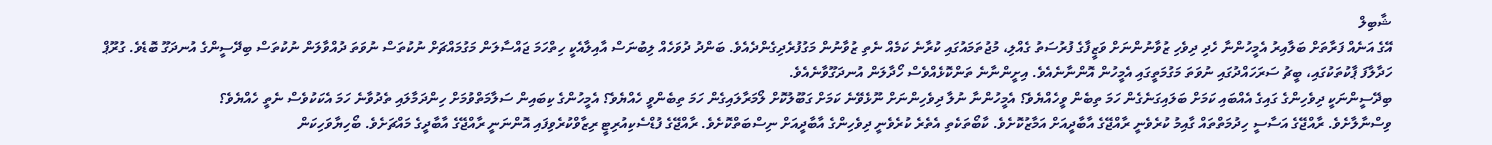ޝާބިލް
އޭގެ އަނެއް ފަރާތަށް ބަލާއިރު އެމީހުންނާ ހެދި ދިވެހި ޒުވާނުންނަށް ވަޒީފާގެ ފުރުސަތު ގެއްލި، މުޖުތަމައުގައި ކުރާނެ ކަމެއް ނެތި ޒުވާނުން މަގުފުރެދިގެންދެއެވެ. ބަންދު ދުވަހެއް ލިބުނަސް އާއިލާއެކީ ހިތްހަމަ ޖައްސާލަން މަގުމައްޗަށް ނުކުތަސް ނުވަތަ ދުއްވާލަން ނުކުތަސް ބިދޭސީންގެ އުނދަގޫ ބޮޑެވެ. ގުރޫޕް ހަދާލާފަ ޕާކުތަކުގައި، ބީޗު ސަރަހައްދުގައި ނުވަތަ މަގުމަތީގައި އެމީހުން އޮންނާނެއެވެ. އިށީންނާނެ ތަންކޮޅެއްވެސް ހޯދާލަން އުނދަގޫވާނެއެވެ.
ބިދޭސީންނަކީ ދިވެހިންގެ ގައިގެ އެއްބައި ކަމަށް ބަލައިގަނެގެން ހަމަ ތިބެން ވީހެއްޔެވެ؟ އެމީހުންނާ ނުލާ ދިވެހިންނަށް ނޫޅެވޭނެ ކަމަށް ގަބޫލުކޮށް ލޯމަރާލައިގެން ހަމަ ތިބެންވީ ހެއްޔެވެ؟ އެމީހުންގެ ކިބައިން ސަލާމަތްވުމަށް ހިންދަމާލައި ތެދުވާނެ ހަމަ އެކަކުވެސް ނެތީ ހެއްޔެވެ؟
ވިސްނާލާށެވެ. ރާއްޖޭގެ އަސާސީ ހިދުމަތްތައް ގާއިމު ކުރެވެނީ ރާއްޖޭގެ އާބާދީއަށް އަމާޒުކޮށެވެ. ކާބޯތަކެތި އެތެރެ ކުރެވެނީ ދިވެހިންގެ އާބާދީއަށް ނިސްބަތްކޮށެވެ. ރާއްޖޭގެ ފުޑްސެކިއުރިޓީ ރިޒާވްކުރެވިފައި އޮންނަނީ ރާއްޖޭގެ އާބާދީގެ މައްޗަށެވެ. ބޯހިޔާވަހިކަން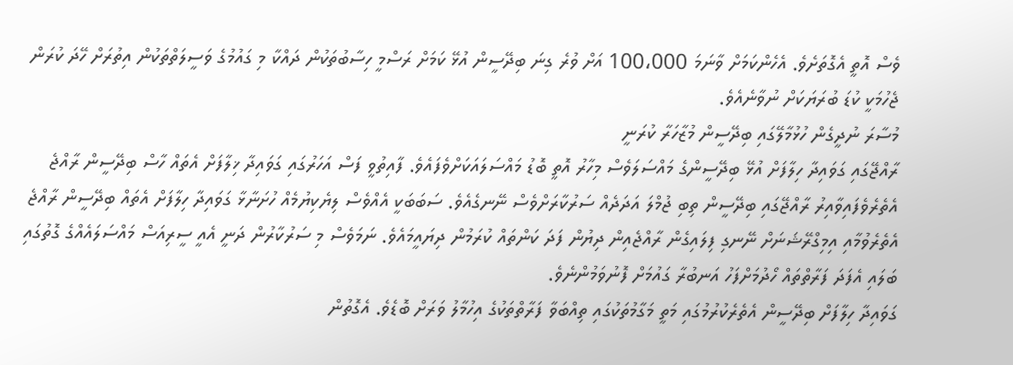ވެސް އޮތީ އެގޮތަށެވެ. އެހެންކަމަށް ވާނަމަ 100،000 އަށް ވުރެ ގިނަ ބިދޭސީން އުޅޭ ކަމަށް ރަސްމީ ހިސާބުތަކުން ދައްކާ މި ގައުމުގެ ވަސީލަތްތަކުން އިތުރަށް ހޭދަ ކުރަން ޖެހުމަކީ ކުޑަ ބުރަޔަކަށް ނުވާނެއެވެ.
މުސާރަ ނުދީގެން ހުޅުމާލޭގައި ބިދޭސީން މުޒާހަރާ ކުރަނީ
ރާއްޖޭގައި ގަވައިދާ ހިލާފަށް އުޅޭ ބިދޭސީންގެ މައްސަލަވެސް މިހާރު އޮތީ ބޮޑު މައްސަލައަކަށްވެފައެވެ. ފާއިތުވީ ފަސް އަހަރުގައި ގަވައިދާ ޚިލާފަށް އެތައް ހާސް ބިދޭސީން ރާއްޖެ އެތެރެވެފައިވާއިރު ރާއްޖޭގައި ބިދޭސީން ތިބި ޖުމްލަ އަދަދެއް ސަރުކާރަށްވެސް ނޭނގެއެވެ. ސަބަބަކީ އެއްވެސް ލިޔެކިޔުމެއް ހުށަނާޅާ ގަވައިދާ ހިލާފަށް އެތައް ބިދޭސީން ރާއްޖެ އެތެރެވުމާއި އިމިގްރޭޝަނަށް ނޭނގި ފިލައިގެން ރާއްޖެއިން ދިޔުން ފަދަ ކަންތައް ކުރަމުން ދިޔައީމައެވެ. ނަމަވެސް މި ސަރުކާރުން ދަނީ އެއީ ސީރިއަސް މައްސަލައެއްގެ ގޮތުގައި ބަލައި އެފަދަ ފަރާތްތައް ހޯދުމަށްފަހު އަނބުރާ ގައުމަށް ފޮނުވަމުންނެވެ.
ގަވައިދާ ހިލާފަށް ބިދޭސީން އެތެރެކުރުމުގައި މަތީ މަގާމުތަކުގައި ތިއްބަވާ ފަރާތްތަކުގެ އިހުމާލު ވަރަށް ބޮޑެވެ. އެގޮތުން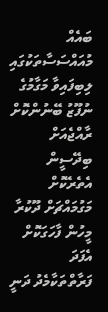ބައެއް މުއައްސަސާތަކުގައި ލިބިފައިވާ މަގާމުގެ ނުފޫޒު ބޭނުންކޮށް ރާއްޖެއަށް ބިދޭސީން އެތެރެކޮށް މަގުމައްޗަށް ދޫކުރާ މީހުން ފާހަގަކޮށް އެފަދަ ފަރާތްތަކާމެދު ދަނީ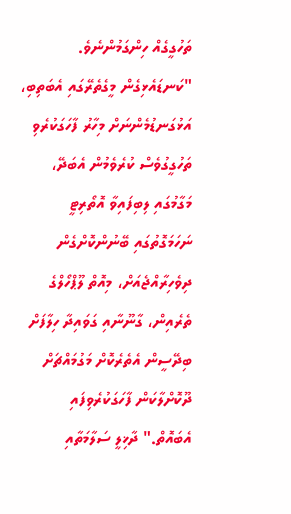ތަހުގީގެއް ހިންގަމުންނެވެ.
"ކަނޑައެޅިގެން މީގެތެރޭގައި އެބަތިބި، އަޅުގަނޑުމެންނަށް މިހާރު ފާހަގަކުރެވި ތަހުގީގުވެސް ކުރެވެމުން އެބަދޭ، މަގާމުގައި ލިބިފައިވާ އޮތޯރިޓީ ނަހަމަގޮތުގައި ބޭނުންކޮށްގެން ދިވެހިރާއްޖެއަށް، މިއޮތް ލޫޕްހޯލްގެ ތެރެއިން، ގާނޫނާއި ގަވައިދާ ހިލާފަށް ބިދޭސީން އެތެރެކޮށް މަގުމައްޗަށް ދޫކޮށްލާކަން ފާހަގަކުރެވިފައި އެބައޮތް." ދާޚިލީ ސަލާމަތާއި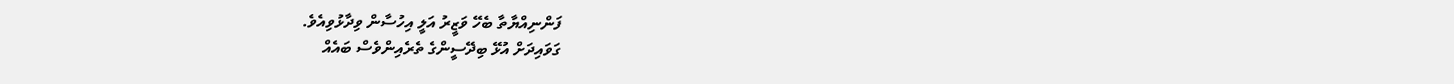ފަންނިއްޔާތާ ބެހޭ ވަޒީރު އަލީ އިހުސާން ވިދާޅުވިއެވެ.
ގަވައިދަށް އުޅޭ ބިދޭސީންގެ ތެރެއިންވެސް ބައެއް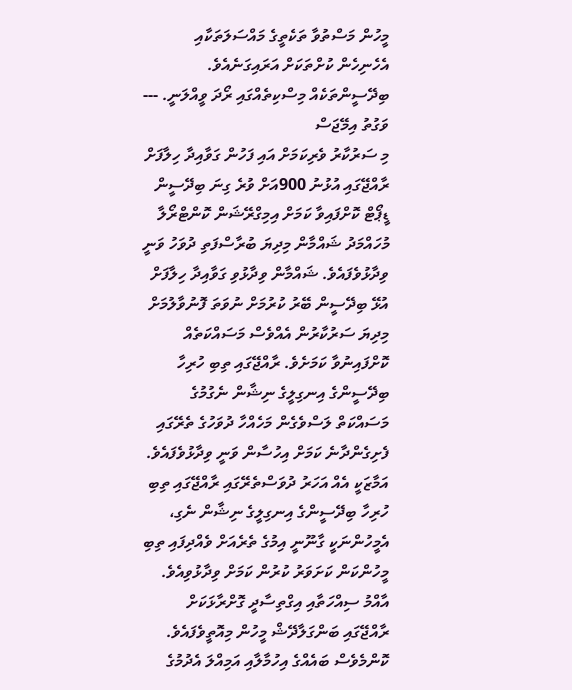މީހުން މަސްތުވާ ތަކެތީގެ މައްސަލަތަކާއި އެހެނިހެން ކުށްތަކަށް އަރައިގަނެއެވެ.
ބިދޭސީންތަކެއް މިސްކިތެއްގައި ރޯދަ ވީއްލަނީ. --- ވަގުތު އިމޭޖަސް
މި ސަރުކާރު ވެރިކަމަށް އައި ފަހުން ގަވާއިދާ ހިލާފަށް ރާއްޖޭގައި އުޅުނު 900އަށް ވުރެ ގިނަ ބިދޭސީން ޑީޕޯޓް ކޮށްފައިވާ ކަމަށް އިމިގްރޭޝަން ކޮންޓްރޯލާ މުހައްމަދު ޝައްމާން މިދިޔަ ބުރާސްފަތި ދުވަހު ވަނީ ވިދާޅުވެފައެވެ. ޝައްމާން ވިދާޅުވި ގަވާއިދާ ހިލާފަށް އުޅޭ ބިދޭސީން ބޭރު ކުރުމަށް ނުވަތަ ފޮނުވާލުމަށް މިދިޔަ ސަރުކާރުން އެއްވެސް މަސައްކަތެއް ކޮށްފައިނުވާ ކަމަށެވެ. ރާއްޖޭގައި ތިބި ހުރިހާ ބިދޭސީންގެ އިނގިލީގެ ނިޝާން ނެގުމުގެ މަސައްކަތް ލަސްވެގެން މަހެއްހާ ދުވަހުގެ ތެރޭގައި ފެށިގެންދާނެ ކަމަށް އިހުސާން ވަނީ ވިދާޅުވެފައެވެ. އަމާޒަކީ އެއް އަހަރު ދުވަސްތެރޭގައި ރާއްޖޭގައި ތިބި ހުރިހާ ބިދޭސީންގެ އިނގިލީގެ ނިޝާން ނެގި، އެމީހުންނަކީ ގާނޫނީ އިމުގެ ތެރެއަށް ވެއްދިފައި ތިބި މީހުންކަން ކަށަވަރު ކުރުން ކަމަށް ވިދާޅުވިއެވެ.
އާއްމު ސިއްހަތާއި އިގްތިސާދީ ގޮށްރާޅަކަށް ރާއްޖޭގައި ބަންގަލާދޭޝް މީހުން މިއޮތީވެފައެވެ. ކޮންމެވެސް ބައެއްގެ އިހުމާލާއި އަމިއްލަ އެދުމުގެ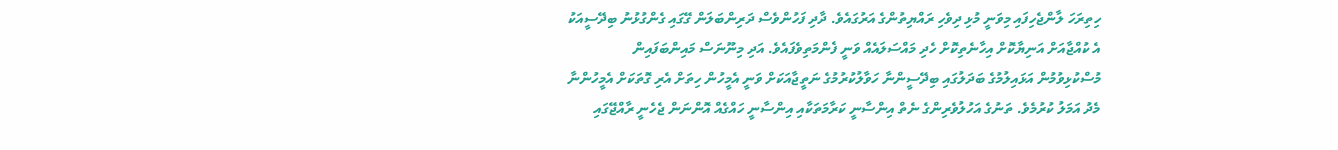ހިތިރަހަ ލާންޖެހިފައި މިވަނީ މުޅި ދިވެހި ރައްޔިތުންގެ އަރުގައެވެ. ދާދި ފަހުންވެސް ދަރިންބަލަން ގޭގައި ގެންގުޅުނު ބިދޭސީއަކު އެ ކުއްޖާއަށް އަނިޔާކޮށް އިހާނެތިކޮށް ހެދި މައްސަލައެއް ވަނީ ފެންމަތިވެފައެވެ. އަދި މިނޫނަސް މައިންބަފައިން މުސްކުޅިވުމުން އަޅައިލުމުގެ ބަދަލުގައި ބިދޭސީންނާ ހަވާލުކުރުމުގެ ނަތީޖާއަކަށް ވަނީ އެމީހުން ހިތަށް އެރި ގޮތަކަށް އެމީހުންނާ މެދު އަމަލު ކުރުމެވެ. ތަނުގެ އަހުލުވެރިންގެ ނެތް އިންސާނީ ކަރާމަތަކާއި އިންސާނީ ހައްގެއް އޮންނަން ޖެހެނީ ރާއްޖޭގައި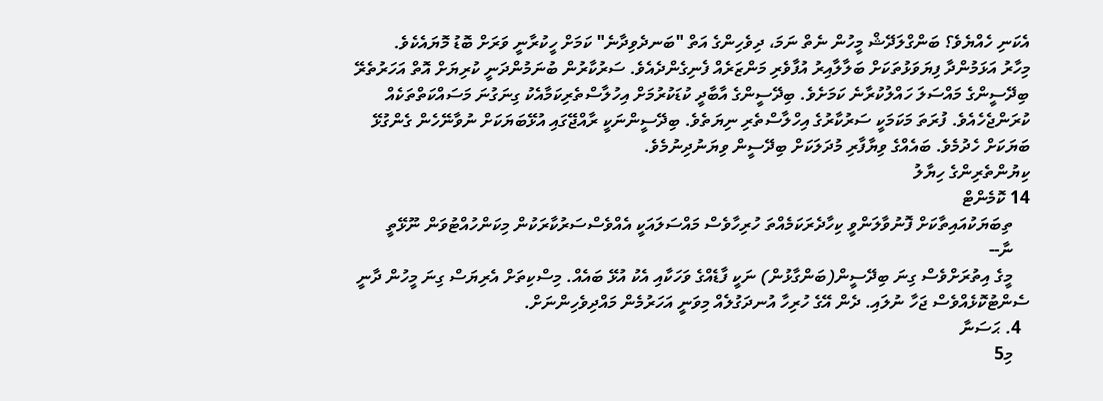އެކަނި ހެއްޔެވެ؟ ބަންގްލަދޭޝް މީހުން ނެތް ނަމަ، ދިވެހިންގެ އަތް "ބަނދެވިދާނެ" ކަމަށް ހީކުރާނީ ވަރަށް ބޮޑު މޮޔައެކެވެ.
މިހާރު އަޅަމުންދާ ފިޔަވަޅުތަކަށް ބަލާލާއިރު އުފާވެރި މަންޒަރެއް ފެނިގެންދެއެވެ. ސަރުކާރުން ބުނަމުންދަނީ ކުރިޔަށް އޮތް އަހަރުތެރޭ ބިދޭސީންގެ މައްސަލަ ހައްލުކުރާނެ ކަމަށެވެ. ބިދޭސީންގެ އާބާދީ ކުޑަކުރުމަށް އިހުލާސްތެރިކަމާއެކު ގިނަގުނަ މަސައްކަތްތަކެއް ކުރަންޖެހެއެވެ. ފުރަތަ މަކަމަކީ ސަރުކާރުގެ އިހްލާސްތެރި ނިޔަތެވެ. ބިދޭސީންނަކީ ރާއްޖޭގައި އުޅޭބަޔަކަށް ނުވާނޭހެން ގެންގުޅޭ ބަޔަކަށް ހެދުމެވެ. ބައެއްގެ ވިޔާފާރި މުދަލަކަށް ބިދޭސީން ވިޔަނުދިނުމެވެ.
ކިޔުންތެރިންގެ ހިޔާލު
14 ކޮމެންޓް
    ތިބަޔަކުއައިތާކަށް ފޮނުވާލަންވީ ކިހާދެރަކަމެއްތަ ހުރިހާވެސް މައްސަލައަކީ އެއްވެސްސަރުކާރަކުން މިކަންހުއްޓުވަން ނޫޅޭތީ
    ނާ--
    މީގެ އިތުރަށްވެސް ގިނަ ބިދޭސީން(ބަންގާޅުން) ނަކީ ފާޑެއްގެ ވަހަކާއި އެކު އުޅޭ ބައެއް. މިސްކިތަށް އެރިޔަސް ގިނަ މީހުން ދާނީ ސެންޓުކޮޅެއްވެސް ޖަހާ ނުލައި. ދެން އޭގެ ހުރިހާ އުނދަގުލެއް މިވަނީ އަހަރުމެން މައްދިވެހިންނަށް.
  4. ޙަސަނާ
    މި5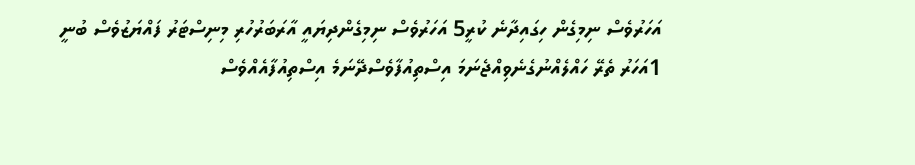އަހަރުވެސް ނިމިގެން ހިގައިދާނެ ކުރީ5 އަހަރުވެސް ނިމިގެންދިޔައީ އާރަބަރުހުރި މިނިސްޓަރު ފައްޔަޒުވެސް ބުނީ 1އަހަރު ތެރޭ ހައްލެއްނުގެނެވިއްޖެނަމަ އިސްތިއުފާވެސްދޭނަމެ އިސްތިއުފާއެއްވެސް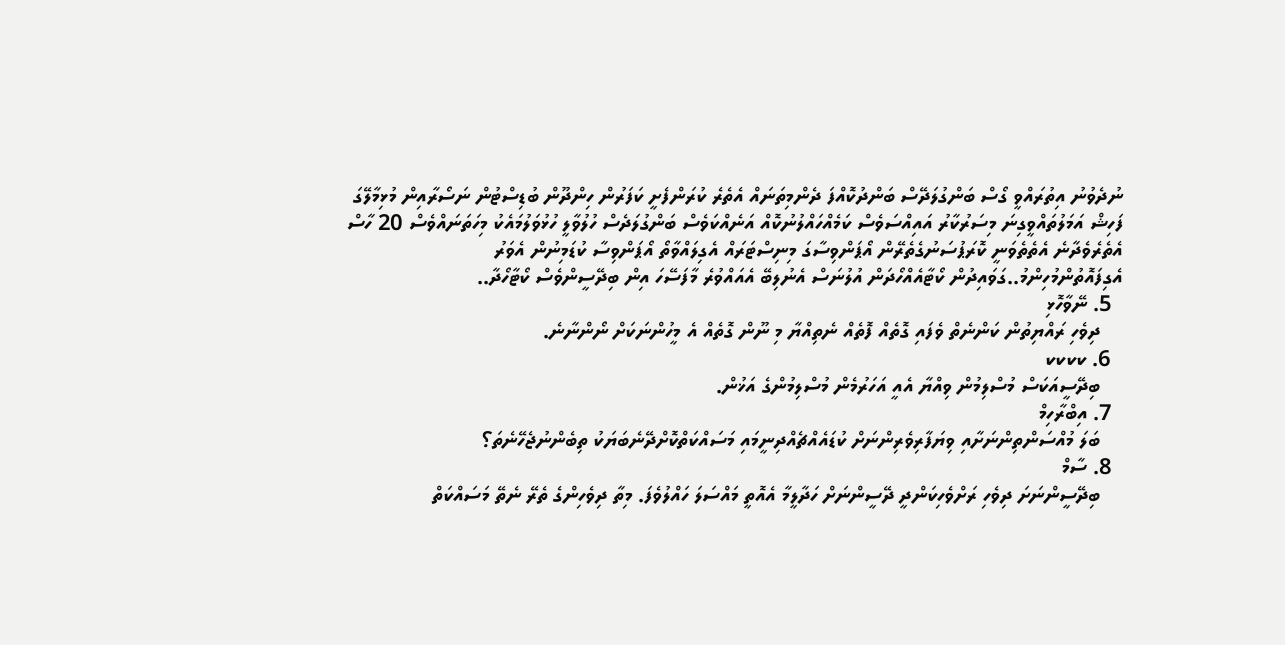ނުދެވުނު އިތުރައްވީ ގޯސް ބަންގުލަދޭސް ބަންދުކޮއްފަ ދެންމިތަނައް އެތެރެ ކުރަންފެށީ ކަފަރުން ހިންދޫން ބުޑިސްޓުން ނަސޯރާއިން މުޅިމާލޭގަ ފަހިޝް އަމަލުތައްވީގިނަ މިސަރުކާރު އައިއްސަވެސް ކަމެއްހައްލުނުކޮއް އަނެއްކަވެސް ބަންގުލަދެސް ހުލުވާލީ ހުޅުވަލުމައެކު މިހަތަނައްވެސް 20 ހާސް އެތެރެވެދާނެ އެތެތެވަނީ ކޮރަޕުސަނުގެތެރޭން އޯޕަންވިސާގަ މިނިސްޓަރައް އެގިލައްވާތޯ އޯޕަންވިސާ ކުޑަމިނުން އެވަރު އެގިފައޮތުންމުހިންމު..ގަވައިދުން ކޯޓާއެއްހޯދަން އުލުނަސް އެނުލިބޭ އެއައްވުރެ މާފަސޭހަ އިން ބިދޭސީންވެސް ކޯޓާހޯދާ..
  5. ނޭވާހޮޅި
    ދިވެހި ރައްޔިތުން ކަންނެތް ވެފައި ގޮތެއް ފޮތެއް ނެތިއްޔާ މި ނޫން ގޮތެއް އެ މީހުންނަކަށް ނޯންނާނެ.
  6. ކކކކ
    ބިދޭސީއަކަސް މުސްލިމުން ވިއްޔާ އެއީ އަހަރުމެން މުސްލިމުންގެ އަޚުން.
  7. އިބްރާހިމް
    ބަލަ މުއްސަންތިންނަށާއި ވިޔަފާރިވެރިންނަށް ކުޑައެއްޗެއްދިނީމައި މަސައްކަތްކޮށްދޭނެބަޔަކު ތިބެންނުޖެހޭނެތަ؟
  8. ސާމް
    ބިދޭސީންނަށަ ދިވެހި ރަށްވެހިކަންދީ ދޭސީންނަށް ހަދާލީމާ އެއޮތީ މައްސަލަ ހައްލުވެފަ. މިތާ ދިވެހިންގެ ތެރޭ ނެތޭ މަސައްކަތް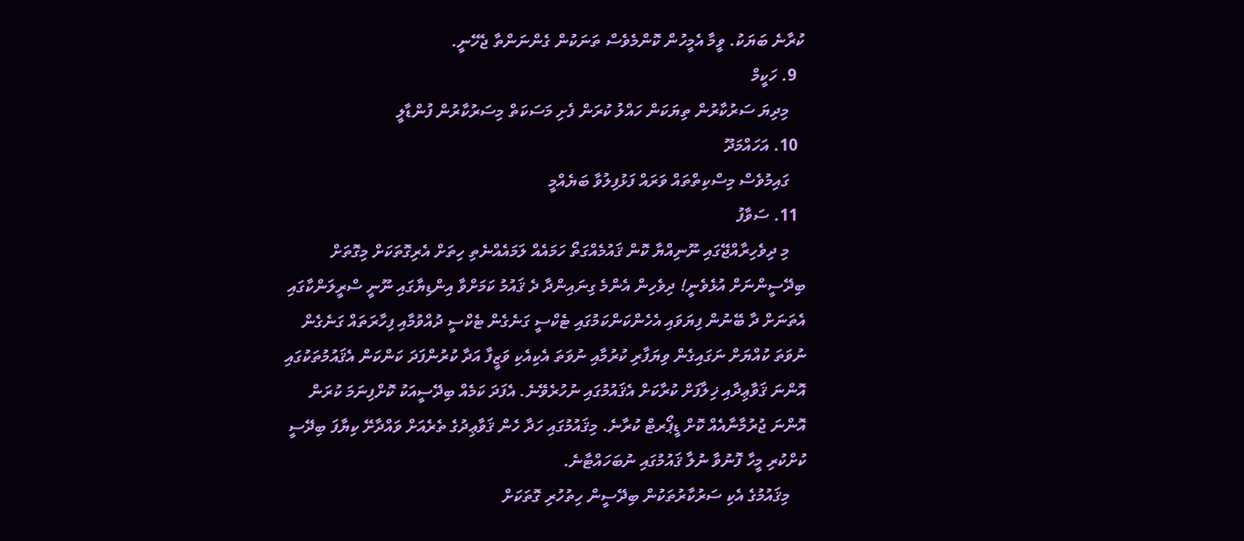ކުރާނެ ބަޔަކު. ވީމާ އެމީހުން ކޮންމެވެސް ތަނަކުން ގެންނަންތާ ޖެހޭނީ.
  9. ހަކީމް
    މިދިޔަ ސަރުކާރުން ތިޔަކަން ހައްލު ކުރަން ފެށި މަސަކަތް މިސަރުކާރުން ފުންޑާލީ
  10. އަހައްމަދޫ
    ގައިމުވެސް މިސްކިތްތައް ވަރައް ފަޅުފިލުވާ ބަޔެއްމީ
  11. ސަވާފު
    މި ދިވެހިރާއްޖޭގައި ނޫނިއްޔާ ކޮން ޤައުމެއްގަތޯ ހަމައެއް ލަމައެއްނެތި ހިތަށް އެރިގޮތަކަށް މިގޮތަށް ބިދޭސީންނަށް އުޅެވެނީ! ދިވެހިން އެންމެ ގިނައިންދާ ދެ ޤައުމު ކަމަށްވާ އިންޑިޔާގައި ނޫނީ ސްރީލަންކާގައި އެތަނަށް ދާ ބޭނުން ފިޔަވައި އެހެންކަންކަމުގައި ޓެކްސީ ގަނެގެން ޓެކްސީ ދުއްވުމާއި ފިހާރަތައް ގަނެގެން ނުވަތަ ކުއްޔަށް ނަގައިގެން ވިޔަފާރި ކުރުމާއި ނުވަތަ އެކިއެކި ވަޒީފާ އަދާ ކުރުންފަދަ ކަންކަން އެޤައުމުތަކުގައި އޮންނަ ޤަވާޢިދާއި ޚިލާފަށް ކުރާކަށް އެޤައުމުގައި ނުހުރެވޭނެ. އެފަދަ ކަމެއް ބިދޭސީއަކު ކޮށްފިނަމަ ކުރަން އޮންނަ ޖުރުމާނާއެއް ކޮށް ޑީޕޯރޓް ކުރާނެ. މިޤައުމުގައި ހަދާ ހެން ޤަވާޢިދުގެ ތެރެއަށް ވައްދާށޭ ކިޔާފަ ބިދޭސީ ކުށްކުރި މީހާ ފޮނުވާ ނުލާ ޤައުމުގައި ނުބަހައްޓާނެ.
    މިޤައުމުގެ އެކި ސަރުކާރުތަކުން ބިދޭސީން ހިތުހުރި ގޮތަކަށް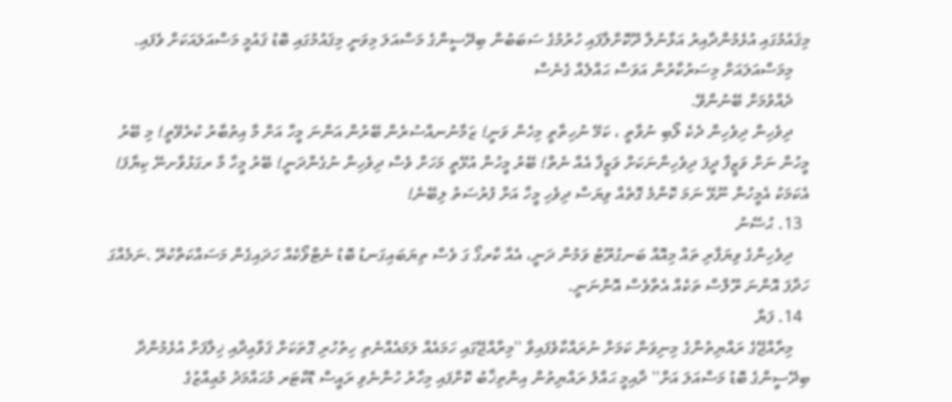މިޤައުމުގައި އުޅެމުންދާއިރު އަޅާނުލާ ދޫކޮށްލާފައި ހުރުމުގެ ސަބަބުން ބިދޭސީންގެ މަސްއަލަ މިވަނީ މިޤައުމުގައި ބޮޑު ޤައުމީ މަސްއަލައަކަށް ވެފައި.
    މިމަސްއަލައަށް މިސަރުކާރުން އަވަސް ޙައްލެއް ގެނެސް
    ދެއްވުމަށް ބޭނުންވޭ.
    ދިވެހިން ދިވެހިން ދެކެ ލޯބި ނުވާތީ ، ކަމޭ ނުހިތާތީ މިހެން ވަނީ! ޒަމާނުނއްސުރެން ބޭރުން އަންނަ މީހާ އަށް މާ އިތުބާރު ކުރެވޭތީ! މި ބޭރު މީހުން ނަށް ވަޒީފާ ދީފަ ދިވެހިންނަކަށް ވަޒީފާ އެއް ނެތް! ބޭރު މީހުން އުޅޭތީ މަހަށް ވެސް ދިވެހިން ނުގެންދަނީ! ބޭރު މީހާ މާ ރގަޅުވާށނޭ ކިޔާފަ! އެކަމަކު އެމީހުން ނޫޅޭ ނަމަ ކޮންމެ ގޮތެއް ވިޔަސް ދިވެހި މީހާ އަށް ފުރުސަތު ލިބޭނެ!
  13. ޙުސޭނު
    ދިވެހިންގެ ވިޔަފާރި ތައް މިއޮއް ބަނގުރޫޓު ވަމުން ދަނީ، އެއާ ކާރގޯ ގަ ވެސް ތިޔަބައިގަނޑު ބޮޑު ނެޓްވޯކެއް ހަދައިގެން މަސައްކަތްކުރޭ .ނަމެއްގަ ހަދާފަ އޮންނަ ރޫލްސް ތަކެއް އެތާވެސް އޮންނަނީ.
  14. ފަޔާ
    މިރާއްޖޭގެ ރައްޔިތުންގެ މިނިވަން ކަމަށް ނުރައްކާވެފައިވާ ''މިރާއްޖޭގައި ހަމައެއް ލަމައެއްނެތި ހިތުހުރި ގޮތަކަށް ޤަވާޢިދާއި ޚިލާފަށް އުޅެމުންދާ ބިދޭސީންގެ ބޮޑު މަސްއަލަ އަށް'' ދާއިމީ ޙައްލު ރައްޔިތުން އިންތިޚާބު ކޮށްފައި މިހާރު ހުންނެވި ރައީސް ޑޮކްޓަރ މުޙައްމަދު މުޢިއްޒުގެ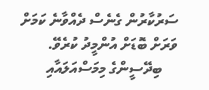ސަރުކާރުން ގެނެސް ދެއްވާނެ ކަމަށް ވަރަށް ބޮޑަށް އުންމީދު ކުރެވޭ.
    ބިދޭސީންގެ މިމަސްއަލައާއި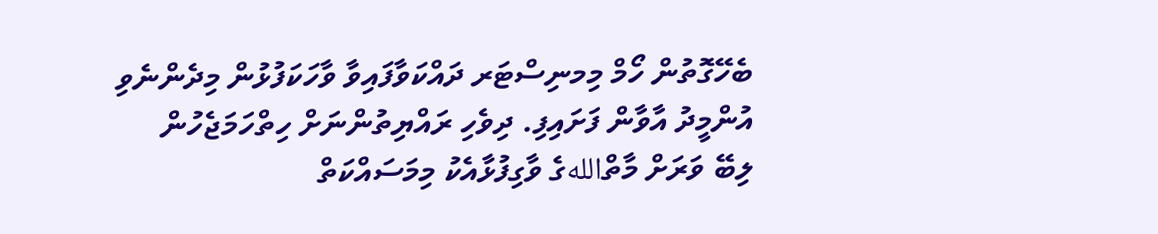ބެހޭގޮތުން ހޯމް މިމނިސްޓަރ ދައްކަވާފައިވާ ވާހަކަފުޅުން މިދެންނެވި އުންމީދު އާވާން ފަށައިފި. ދިވެހި ރައްޔިތުންނަށް ހިތްހަމަޖެހުން ލިބޭ ވަރަށް މާތްاللهގެ ވާގިފުޅާއެކު މިމަސައްކަތް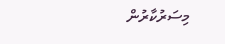މިސަރުކާރުން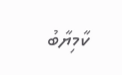ކާމިޔާބު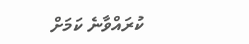ކުރައްވާނެ ކަމަށް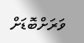ވަރަށްބޮޑަށް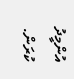އުންމީދު ކުރަން.